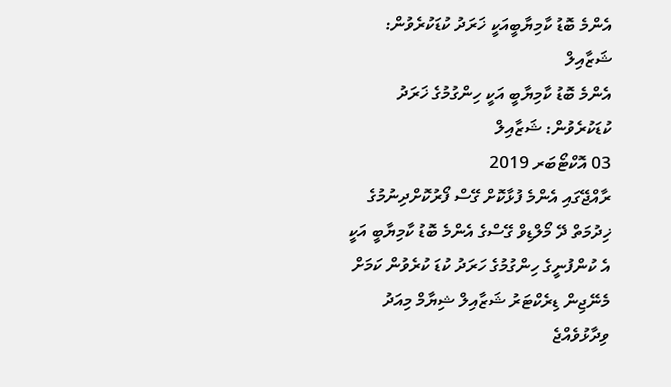އެންމެ ބޮޑު ކާމިޔާބީއަކީ ޚަރަދު ކުޑަކުރެވުން: ޝަޒާއިލް
އެންމެ ބޮޑު ކާމިޔާބީ އަކީ ހިންގުމުގެ ޚަރަދު ކުޑަކުރެވުން: ޝަޒާއިލް
03 އޮކްޓޯބަރ 2019
ރާއްޖޭގައި އެންމެ ފުޅާކޮށް ގޭސް ފޯރުކޮށްދިނުމުގެ ޚިދުމަތް ދޭ މޯލްޑިވް ގޭސްގެ އެންމެ ބޮޑު ކާމިޔާބީ އަކީ އެ ކުންފުނީގެ ހިންގުމުގެ ހަރަދު ކުޑަ ކުރެވުން ކަމަށް މެނޭޖިން ޑިރެކްޓަރު ޝަޒާއިލް ޝިޔާމް މިއަދު ވިދާޅުވެއްޖެ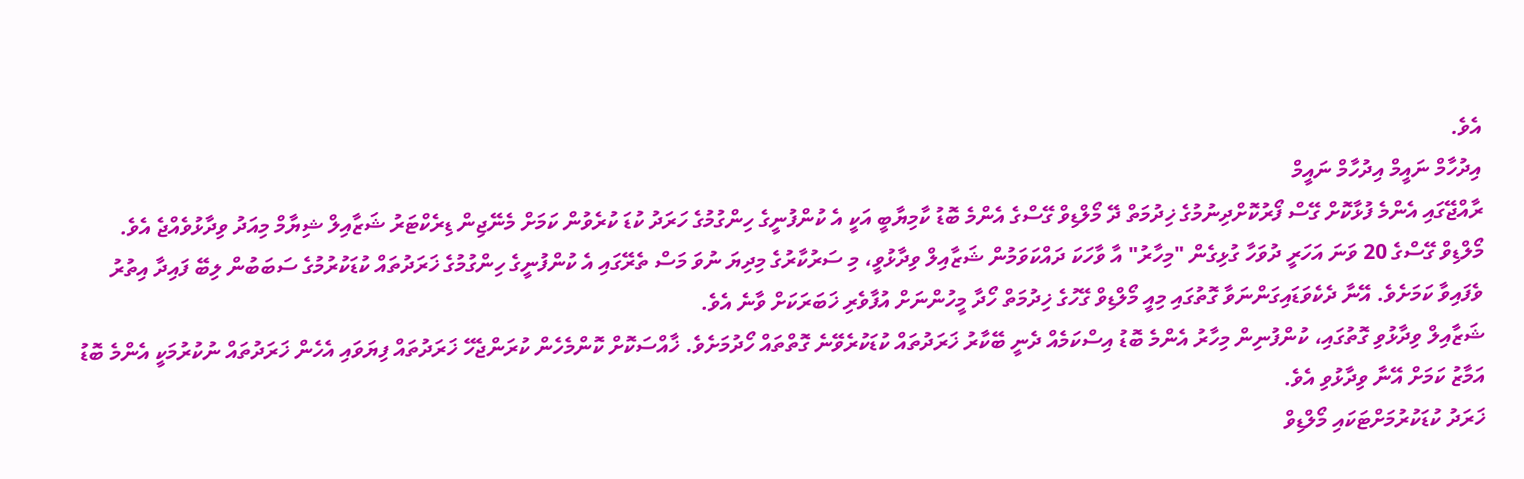އެވެ.
އިދުހާމް ނައީމް އިދުހާމް ނައީމް
ރާއްޖޭގައި އެންމެ ފުޅާކޮށް ގޭސް ފޯރުކޮށްދިނުމުގެ ޚިދުމަތް ދޭ މޯލްޑިވް ގޭސްގެ އެންމެ ބޮޑު ކާމިޔާބީ އަކީ އެ ކުންފުނީގެ ހިންގުމުގެ ހަރަދު ކުޑަ ކުރެވުން ކަމަށް މެނޭޖިން ޑިރެކްޓަރު ޝަޒާއިލް ޝިޔާމް މިއަދު ވިދާޅުވެއްޖެ އެވެ.
މޯލްޑިވް ގޭސްގެ 20 ވަނަ އަހަރީ ދުވަހާ ގުޅިގެން "މިހާރު" އާ ވާހަކަ ދައްކަވަމުން ޝަޒާއިލް ވިދާޅުވީ، މި ސަރުކާރުގެ މިދިޔަ ނުވަ މަސް ތެރޭގައި އެ ކުންފުނީގެ ހިންގުމުގެ ޚަރަދުތައް ކުޑަކުރުމުގެ ސަބަބުން ލިބޭ ފައިދާ އިތުރު ވެފައިވާ ކަމަށެވެ. އޭނާ ދެކެވަޑައިގަންނަވާ ގޮތުގައި މިއީ މޯލްޑިވް ގޭހުގެ ޚިދުމަތް ހޯދާ މީހުންނަށް އުފާވެރި ޚަބަރަކަށް ވާނެ އެވެ.
ޝަޒާއިލް ވިދާޅުވި ގޮތުގައި، ކުންފުނިން މިހާރު އެންމެ ބޮޑު އިސްކަމެއް ދެނީ ބޭކާރު ޚަރަދުތައް ކުޑަކުރެވޭނެ ގޮތްތައް ހޯދުމަށެވެ. ޚާއްސަކޮށް ކޮންމެހެން ކުރަންޖެހޭ ޚަރަދުތައް ފިޔަވައި އެހެން ޚަރަދުތައް ނުކުރުމަކީ އެންމެ ބޮޑު އަމާޒު ކަމަށް އޭނާ ވިދާޅުވި އެވެ.
ޚަރަދު ކުޑަކުރުމަށްޓަކައި މޯލްޑިވް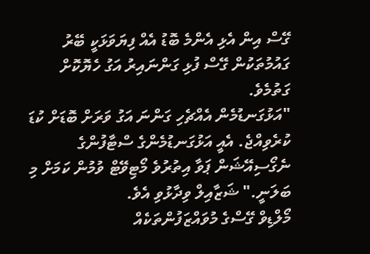ގޭސް އިން އެޅި އެންމެ ބޮޑު އެއް ފިޔަވަޅަކީ ބޭރު ގައުމުތަކުން ގޭސް ފުޅި ގަންނައިރު އަގު ހެޔޮކޮށް ގަތުމެވެ.
"އަޅުގަނޑުމެން އެއްޗެހި ގަންނަ އަގު ވަރަށް ބޮޑަށް ކުޑަ ކުރެވިއްޖެ. އެއީ އަޅުގަނޑުމެންގެ ސްޓާފުންގެ ނެގޯސިއޭޝަން ޕަވާ އިތުރުވެ މޯޓިވޭޓް ވުމުން ކަމަށް މި ބަލަނީ." ޝަޒާއިލް ވިދާޅުވި އެވެ.
މޯލްޑިވް ގޭސްގެ މުވައްޒަފުންތަކެއް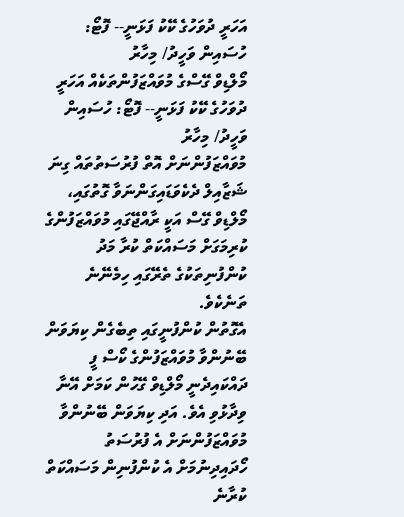އަހަރީ ދުވަހުގެ ކޭކު ފަޅަނީ-- ފޮޓޯ: ހުސައިން ވަހީދު/ މިހާރު
މޯލްޑިވް ގޭސްގެ މުވައްޒަފުންތަކެއް އަހަރީ ދުވަހުގެ ކޭކު ފަޅަނީ-- ފޮޓޯ: ހުސައިން ވަހީދު/ މިހާރު
މުވައްޒަފުންނަށް އޮތް ފުރުސަތުތައް ގިނަ
ޝަޒާއިލް ދެކެވަޑައިގަންނަވާ ގޮތުގައި، މޯލްޑިވް ގޭސް އަކީ ރާއްޖޭގައި މުވައްޒަފުންގެ ކުރިމަގަށް މަސައްކަތް ކުރާ މަދު ކުންފުނިތަކުގެ ތެރޭގައި ހިމެނޭނެ ތަނެކެވެ.
އެގޮތުން ކުންފުނީގައި ތިބެގެން ކިޔަވަން ބޭނުންވާ މުވައްޒަފުންގެ ކޯސް ފީ ދައްކައިދެނީ މޯލްޑިވް ގޭހުން ކަމަށް އޭނާ ވިދާޅުވި އެވެ. އަދި ކިޔަވަން ބޭނުންވާ މުވައްޒަފުންނަށް އެ ފުރުސަތު ހޯދައިދިނުމަށް އެ ކުންފުނިން މަސައްކަތް ކުރާނެ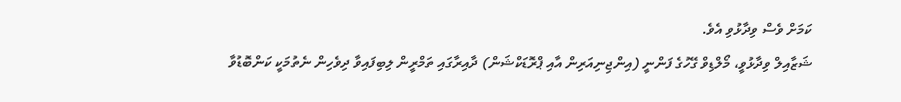ކަމަށް ވެސް ވިދާޅުވި އެވެ.
ޝަޒާއިލް ވިދާޅުވީ، މޯލްޑިވް ގޭހުގެ ފަންނީ (އިންޖިނިއަރިން އާއި ޕްރޮޑަކްޝަން) ދާއިރާގައި ތަމްރީން ލިބިފައިވާ ދިވެހިން ނެތުމަކީ ކަންބޮޑުވާ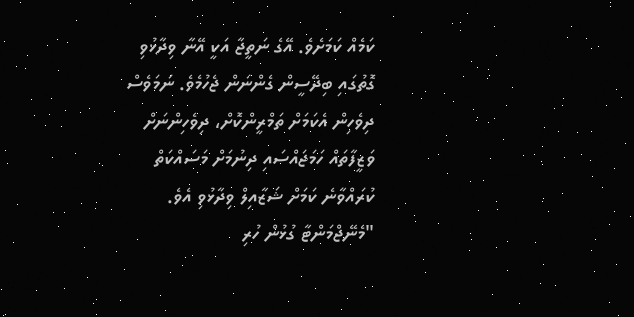ކަމެއް ކަމަށެވެ. އޭގެ ނަތީޖާ އަކީ އޭނާ ވިދާޅުވި ގޮތުގައި ބިދޭސީން ގެންނަން ޖެހުމެވެ. ނަމަވެސް ދިވެހިން އެކަމަށް ތަމްރީންކޮށް، ދިވެހިންނަށް ވަޒީފާތައް ހަމަޖައްސައި ދިނުމަށް މަސައްކަތް ކުރައްވާނެ ކަމަށް ޝަޒާއިލް ވިދާޅުވި އެވެ.
"މެނޭޖްމަންޓާ ގުޅުން ހުރި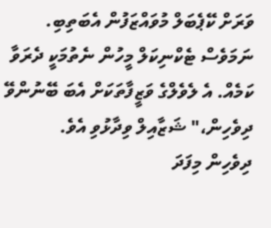ވަރަށް ކޭޕެބަލް މުވައްޒަފުން އެބަތިބި. ނަމަވެސް ޓެކްނިކަލް މީހުން ނެތުމަކީ ދެރަވާ ކަމެއް. އެ ލެވެލްގެ ވަޒީފާތަކަށް އެބަ ބޭނުންވޭ ދިވެހިން،" ޝަޒާއިލް ވިދާޅުވި އެވެ.
ދިވެހިން މިފަދަ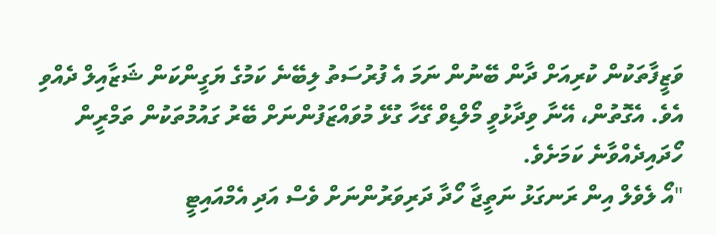ވަޒީފާތަކުން ކުރިއަށް ދާން ބޭނުން ނަމަ އެ ފުރުސަތު ލިބޭނެ ކަމުގެ ޔަގީންކަން ޝަޒާއިލް ދެއްވި އެވެ. އެގޮތުން، އޭނާ ވިދާޅުވީ މޯލްޑިވް ގޭހާ ގުޅޭ މުވައްޒަފުންނަށް ބޭރު ގައުމުތަކުން ތަމްރީން ހޯދައިދެއްވާނެ ކަމަށެވެ.
"އޯ ލެވެލް އިން ރަނގަޅު ނަތީޖާ ހޯދާ ދަރިވަރުންނަށް ވެސް އަދި އެމްއައިޓީ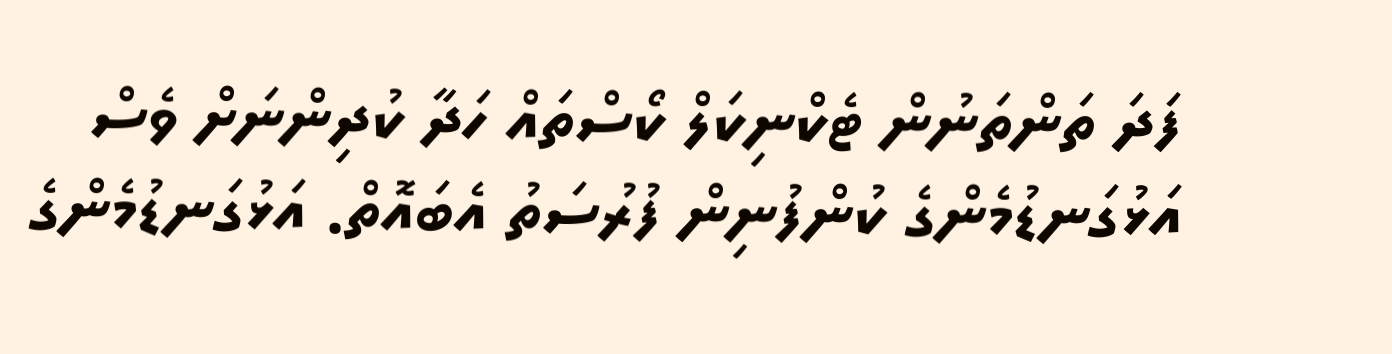ފަދަ ތަންތަނުން ޓެކްނިކަލް ކޯސްތައް ހަދާ ކުދިންނަށް ވެސް އަޅުގަނޑުމެންގެ ކުންފުނިން ފުރުސަތު އެބައޮތް. އަޅުގަނޑުމެންގެ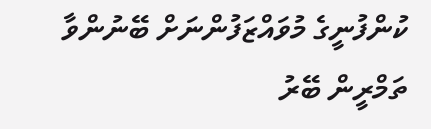ކުންފުނީގެ މުވައްޒަފުންނަށް ބޭނުންވާ ތަމްރީން ބޭރު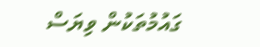ގައުމުތަކުން ވިޔަސް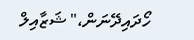ހޯދައިދޭނަން،" ޝަޒާއިލް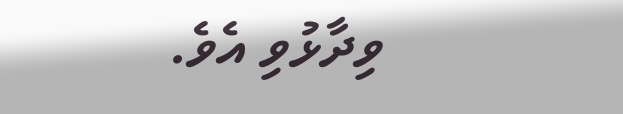ވިދާޅުވި އެވެ.